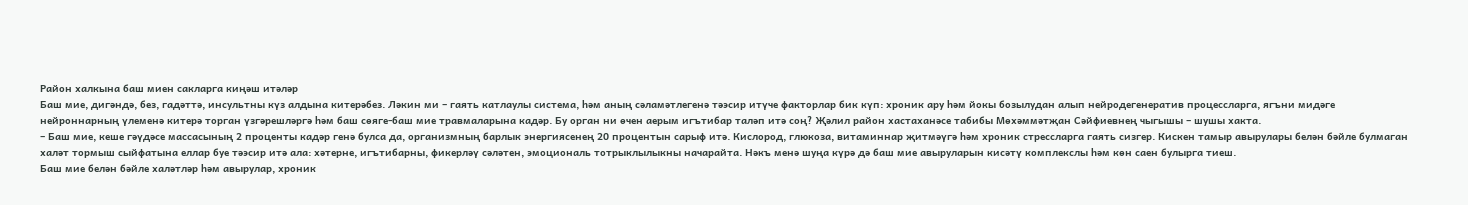Район халкына баш миен сакларга киңәш итәләр
Баш мие, дигәндә, без, гадәттә, инсультны күз алдына китерәбез. Ләкин ми – гаять катлаулы система, һәм аның сәламәтлегенә тәэсир итүче факторлар бик күп: хроник ару һәм йокы бозылудан алып нейродегенератив процессларга, ягъни мидәге нейроннарның үлеменә китерә торган үзгәрешләргә һәм баш сөяге-баш мие травмаларына кадәр. Бу орган ни өчен аерым игътибар таләп итә соң? Җәлил район хастаханәсе табибы Мөхәммәтҗан Сәйфиевнең чыгышы – шушы хакта.
– Баш мие, кеше гәүдәсе массасының 2 проценты кадәр генә булса да, организмның барлык энергиясенең 20 процентын сарыф итә. Кислород, глюкоза, витаминнар җитмәүгә һәм хроник стрессларга гаять сизгер. Кискен тамыр авырулары белән бәйле булмаган халәт тормыш сыйфатына еллар буе тәэсир итә ала: хәтерне, игътибарны, фикерләү сәләтен, эмоциональ тотрыклылыкны начарайта. Нәкъ менә шуңа күрә дә баш мие авыруларын кисәтү комплекслы һәм көн саен булырга тиеш.
Баш мие белән бәйле халәтләр һәм авырулар, хроник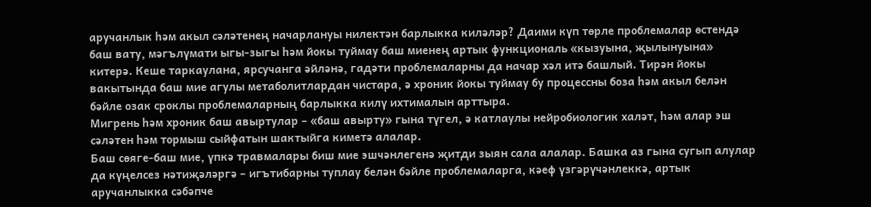аручанлык һәм акыл сәләтенең начарлануы нилектән барлыкка киләләр? Даими күп төрле проблемалар өстендә баш вату, мәгълүмати ыгы-зыгы һәм йокы туймау баш миенең артык функциональ «кызуына, җылынуына» китерә. Кеше таркаулана, ярсучанга әйләнә, гадәти проблемаларны да начар хәл итә башлый. Тирән йокы вакытында баш мие агулы метаболитлардан чистара, ә хроник йокы туймау бу процессны боза һәм акыл белән бәйле озак сроклы проблемаларның барлыкка килү ихтималын арттыра.
Мигрень һәм хроник баш авыртулар – «баш авырту» гына түгел, ә катлаулы нейробиологик халәт, һәм алар эш сәләтен һәм тормыш сыйфатын шактыйга киметә алалар.
Баш сөяге-баш мие, үпкә травмалары биш мие эшчәнлегенә җитди зыян сала алалар. Башка аз гына сугып алулар да күңелсез нәтиҗәләргә – игътибарны туплау белән бәйле проблемаларга, кәеф үзгәрүчәнлеккә, артык аручанлыкка сәбәпче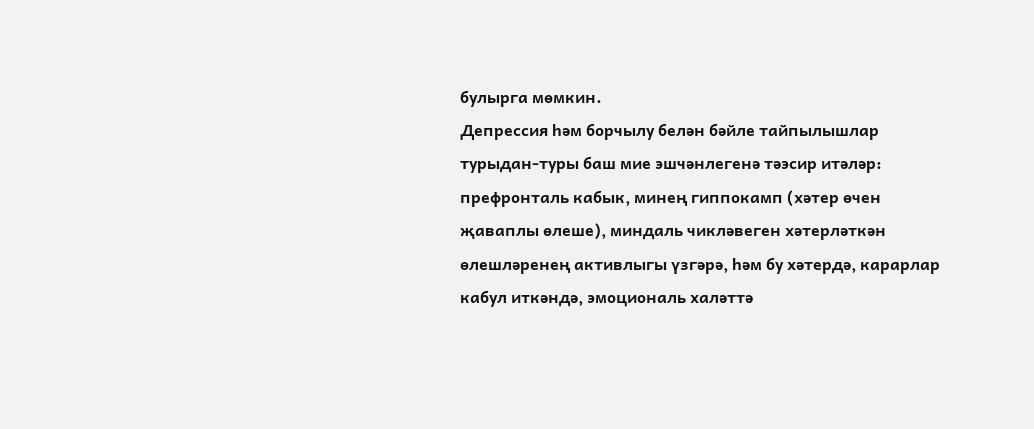булырга мөмкин.
Депрессия һәм борчылу белән бәйле тайпылышлар турыдан-туры баш мие эшчәнлегенә тәэсир итәләр: префронталь кабык, минең гиппокамп (хәтер өчен җаваплы өлеше), миндаль чикләвеген хәтерләткән өлешләренең активлыгы үзгәрә, һәм бу хәтердә, карарлар кабул иткәндә, эмоциональ халәттә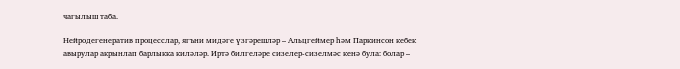чагылыш таба.

Нейродегенератив процесслар, ягъни мидәге үзгәрешләр – Альцгеймер һәм Паркинсон кебек авырулар акрынлап барлыкка киләләр. Иртә билгеләре сизелер-сизелмәс кенә була: болар –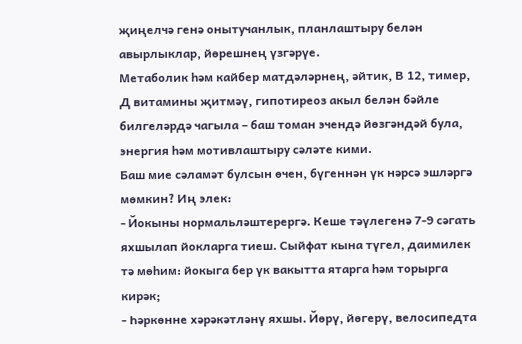җиңелчә генә онытучанлык, планлаштыру белән авырлыклар, йөрешнең үзгәрүе.
Метаболик һәм кайбер матдәләрнең, әйтик, В 12, тимер, Д витамины җитмәү, гипотиреоз акыл белән бәйле билгеләрдә чагыла – баш томан эчендә йөзгәндәй була, энергия һәм мотивлаштыру сәләте кими.
Баш мие сәламәт булсын өчен, бүгеннән үк нәрсә эшләргә мөмкин? Иң элек:
- Йокыны нормальләштерергә. Кеше тәүлегенә 7-9 сәгать яхшылап йокларга тиеш. Сыйфат кына түгел, даимилек тә мөһим: йокыга бер үк вакытта ятарга һәм торырга кирәк;
- Һәркөнне хәрәкәтләнү яхшы. Йөрү, йөгерү, велосипедта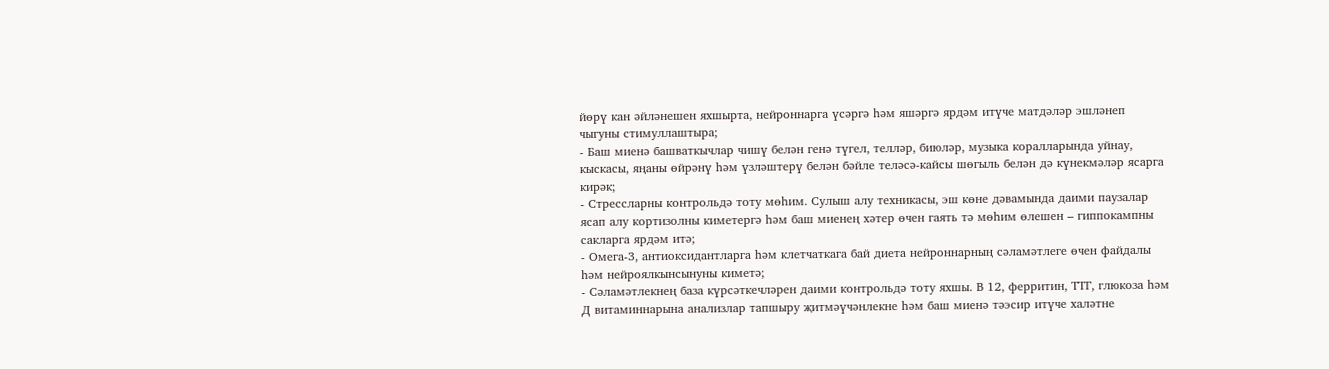йөрү кан әйләнешен яхшырта, нейроннарга үсәргә һәм яшәргә ярдәм итүче матдәләр эшләнеп чыгуны стимуллаштыра;
- Баш миенә башваткычлар чишү белән генә түгел, телләр, биюләр, музыка коралларында уйнау, кыскасы, яңаны өйрәнү һәм үзләштерү белән бәйле теләсә-кайсы шөгыль белән дә күнекмәләр ясарга кирәк;
- Стрессларны контрольдә тоту мөһим. Сулыш алу техникасы, эш көне дәвамында даими паузалар ясап алу кортизолны киметергә һәм баш миенең хәтер өчен гаять тә мөһим өлешен – гиппокампны сакларга ярдәм итә;
- Омега-3, антиоксидантларга һәм клетчаткага бай диета нейроннарның сәламәтлеге өчен файдалы һәм нейроялкынсынуны киметә;
- Сәламәтлекнең база күрсәткечләрен даими контрольдә тоту яхшы. В 12, ферритин, ТТГ, глюкоза һәм Д витаминнарына анализлар тапшыру җитмәүчәнлекне һәм баш миенә тәэсир итүче халәтне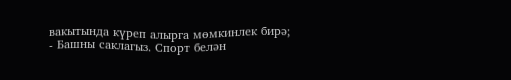вакытында күреп алырга мөмкинлек бирә;
- Башны саклагыз. Спорт белән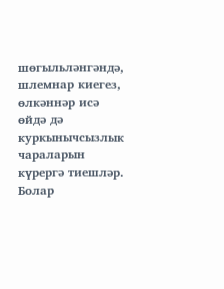шөгыльләнгәндә, шлемнар киегез, өлкәннәр исә өйдә дә куркынычсызлык чараларын күрергә тиешләр. Болар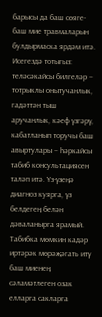барысы да баш сөяге-баш мие травмаларын булдырмаска ярдәм итә.
Исегездә тотыгыз: теләсәкайсы билгеләр – тотрыклы онытучанлык, гадәттән тыш аручанлык, кәеф үзгәрү, кабатланып торучы баш авыртулары – һәркайсы табиб консультациясен таләп итә. Үз-үзеңә диагноз куярга, үз белдегең белән дәваланырга ярамый. Табибка мөмкин кадәр иртәрәк мөрәҗәгать итү баш миенең сәламәтлеген озак елларга сакларга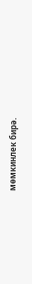мөмкинлек бирә.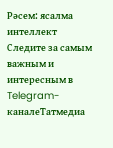Рәсем: ясалма интеллект
Следите за самым важным и интересным в Telegram-каналеТатмедиа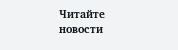Читайте новости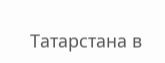Татарстана в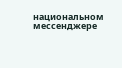национальном мессенджере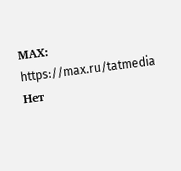MАХ: https://max.ru/tatmedia
Нет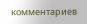комментариев